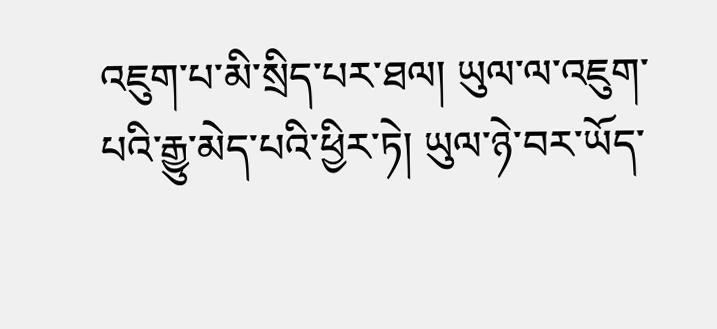འཇུག་པ་མི་སྲིད་པར་ཐལ། ཡུལ་ལ་འཇུག་པའི་རྒྱུ་མེད་པའི་ཕྱིར་ཏེ། ཡུལ་ཉེ་བར་ཡོད་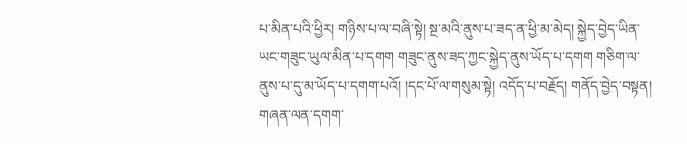པ་མིན་པའི་ཕྱིར། གཉིས་པ་ལ་བཞི་སྟེ། སྔ་མའི་ནུས་པ་ཟད་ན་ཕྱི་མ་མེད། སྐྱེད་བྱེད་ཡིན་ཡང་གཟུང་ཡུལ་མིན་པ་དགག གཟུང་ནུས་ཟད་ཀྱང་སྐྱེད་ནུས་ཡོད་པ་དགག གཅིག་ལ་ནུས་པ་དུ་མ་ཡོད་པ་དགག་པའོ། །དང་པོ་ལ་གསུམ་སྟེ། འདོད་པ་བརྗོད། གནོད་བྱེད་བསྟན། གཞན་ལན་དགག་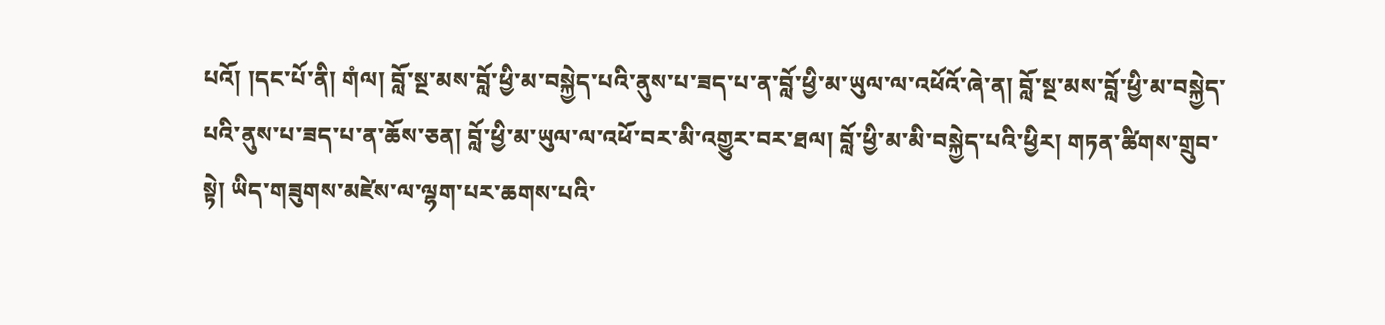པའོ། །དང་པོ་ནི། གཾལ། བློ་སྔ་མས་བློ་ཕྱི་མ་བསྐྱེད་པའི་ནུས་པ་ཟད་པ་ན་བློ་ཕྱི་མ་ཡུལ་ལ་འཕོའོ་ཞེ་ན། བློ་སྔ་མས་བློ་ཕྱི་མ་བསྐྱེད་པའི་ནུས་པ་ཟད་པ་ན་ཆོས་ཅན། བློ་ཕྱི་མ་ཡུལ་ལ་འཕོ་བར་མི་འགྱུར་བར་ཐལ། བློ་ཕྱི་མ་མི་བསྐྱེད་པའི་ཕྱིར། གཏན་ཚིགས་གྲུབ་སྟེ། ཡིད་གཟུགས་མཛེས་ལ་ལྷག་པར་ཆགས་པའི་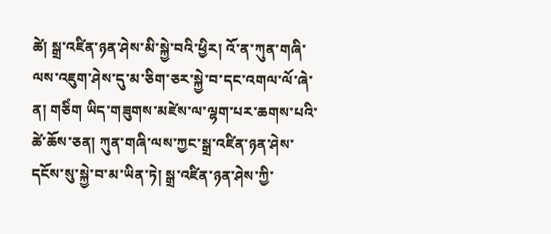ཚེ། སྒྲ་འཛིན་ཉན་ཤེས་མི་སྐྱེ་བའི་ཕྱིར། འོ་ན་ཀུན་གཞི་ལས་འཇུག་ཤེས་དུ་མ་ཅིག་ཅར་སྐྱེ་བ་དང་འགལ་ལོ་ཞེ་ན། གཅིཾག ཡིད་གཟུགས་མཛེས་ལ་ལྷག་པར་ཆགས་པའི་ཚེ་ཆོས་ཅན། ཀུན་གཞི་ལས་ཀྱང་སྒྲ་འཛིན་ཉན་ཤེས་དངོས་སུ་སྐྱེ་བ་མ་ཡིན་ཏེ། སྒྲ་འཛིན་ཉན་ཤེས་ཀྱི་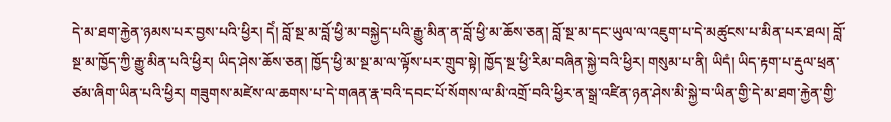དེ་མ་ཐག་རྐྱེན་ཉམས་པར་བྱས་པའི་ཕྱིར། དེཾ། བློ་སྔ་མ་བློ་ཕྱི་མ་བསྐྱེད་པའི་རྒྱུ་མིན་ན་བློ་ཕྱི་མ་ཆོས་ཅན། བློ་སྔ་མ་དང་ཡུལ་ལ་འཇུག་པ་དེ་མཚུངས་པ་མིན་པར་ཐལ། བློ་སྔ་མ་ཁྱོད་ཀྱི་རྒྱུ་མིན་པའི་ཕྱིར། ཡིད་ཤེས་ཆོས་ཅན། ཁྱོད་ཕྱི་མ་སྔ་མ་ལ་ལྟོས་པར་གྲུབ་སྟེ། ཁྱོད་སྔ་ཕྱི་རིམ་བཞིན་སྐྱེ་བའི་ཕྱིར། གསུམ་པ་ནི། ཡིདཾ། ཡིད་རྟག་པ་རྡུལ་ཕྲན་ཙམ་ཞིག་ཡིན་པའི་ཕྱིར། གཟུགས་མཛེས་ལ་ཆགས་པ་དེ་གཞན་རྣ་བའི་དབང་པོ་སོགས་ལ་མི་འགྲོ་བའི་ཕྱིར་ན་སྒྲ་འཛིན་ཉན་ཤེས་མི་སྐྱེ་བ་ཡིན་གྱི་དེ་མ་ཐག་རྐྱེན་གྱི་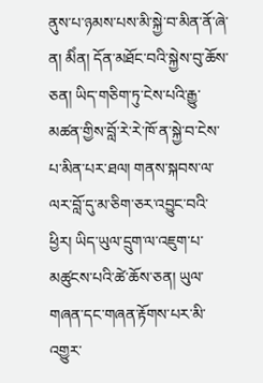ནུས་པ་ཉམས་པས་མི་སྐྱེ་བ་མིན་ནོ་ཞེ་ན། མིཾན། དོན་མཐོང་བའི་སྐྱེས་བུ་ཆོས་ཅན། ཡིད་གཅིག་ཏུ་ངེས་པའི་རྒྱུ་མཚན་གྱིས་བློ་རེ་རེ་ཁོ་ན་སྐྱེ་བ་ངེས་པ་མིན་པར་ཐལ། གནས་སྐབས་ལ་ལར་བློ་དུ་མ་ཅིག་ཅར་འབྱུང་བའི་ཕྱིར། ཡིད་ཡུལ་དྲུག་ལ་འཇུག་པ་མཚུངས་པའི་ཚེ་ཆོས་ཅན། ཡུལ་གཞན་དང་གཞན་རྟོགས་པར་མི་འགྱུར་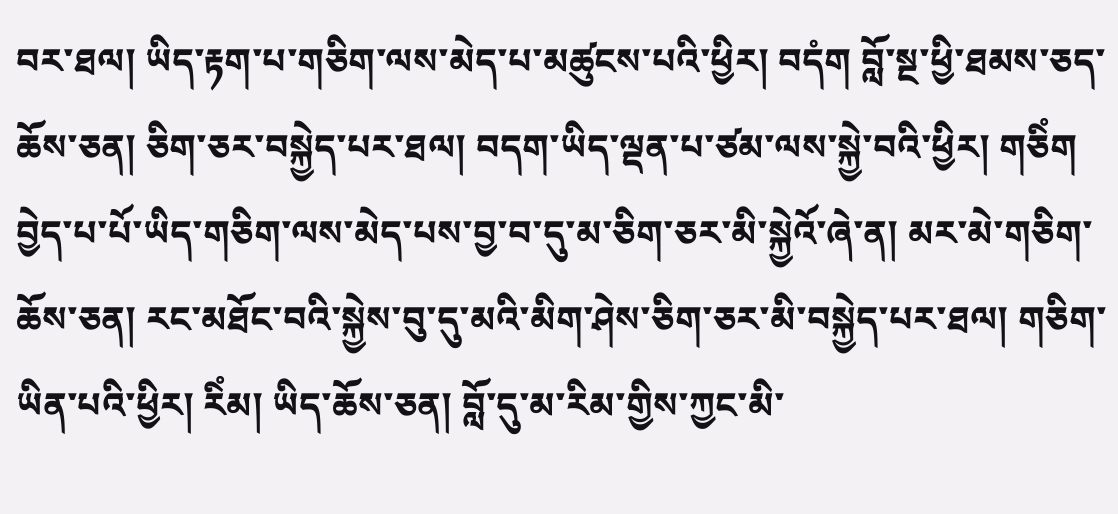བར་ཐལ། ཡིད་རྟག་པ་གཅིག་ལས་མེད་པ་མཚུངས་པའི་ཕྱིར། བདཾག བློ་སྔ་ཕྱི་ཐམས་ཅད་ཆོས་ཅན། ཅིག་ཅར་བསྐྱེད་པར་ཐལ། བདག་ཡིད་ལྡན་པ་ཙམ་ལས་སྐྱེ་བའི་ཕྱིར། གཅིཾག བྱེད་པ་པོ་ཡིད་གཅིག་ལས་མེད་པས་བྱ་བ་དུ་མ་ཅིག་ཅར་མི་སྐྱེའོ་ཞེ་ན། མར་མེ་གཅིག་ཆོས་ཅན། རང་མཐོང་བའི་སྐྱེས་བུ་དུ་མའི་མིག་ཤེས་ཅིག་ཅར་མི་བསྐྱེད་པར་ཐལ། གཅིག་ཡིན་པའི་ཕྱིར། རིཾམ། ཡིད་ཆོས་ཅན། བློ་དུ་མ་རིམ་གྱིས་ཀྱང་མི་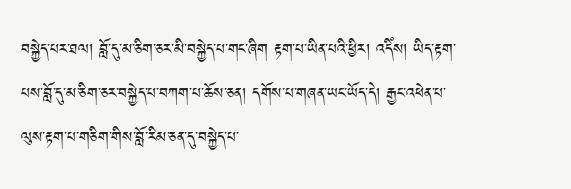བསྐྱེད་པར་ཐལ། བློ་དུ་མ་ཅིག་ཅར་མི་བསྐྱེད་པ་གང་ཞིག རྟག་པ་ཡིན་པའི་ཕྱིར། འདིཾས། ཡིད་རྟག་པས་བློ་དུ་མ་ཅིག་ཅར་བསྐྱེད་པ་བཀག་པ་ཆོས་ཅན། དགོས་པ་གཞན་ཡང་ཡོད་དེ། རྒྱང་འཕེན་པ་ལུས་རྟག་པ་གཅིག་གིས་བློ་རིམ་ཅན་དུ་བསྐྱེད་པ་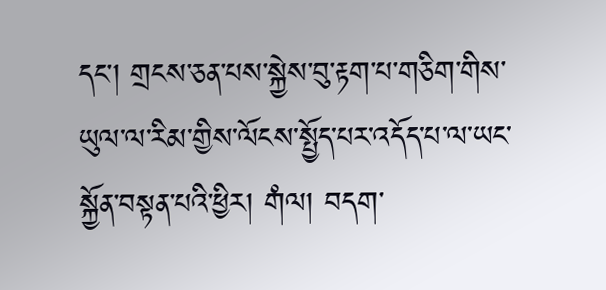དང་། གྲངས་ཅན་པས་སྐྱེས་བུ་རྟག་པ་གཅིག་གིས་ཡུལ་ལ་རིམ་གྱིས་ལོངས་སྤྱོད་པར་འདོད་པ་ལ་ཡང་སྐྱོན་བསྟན་པའི་ཕྱིར། གཾལ། བདག་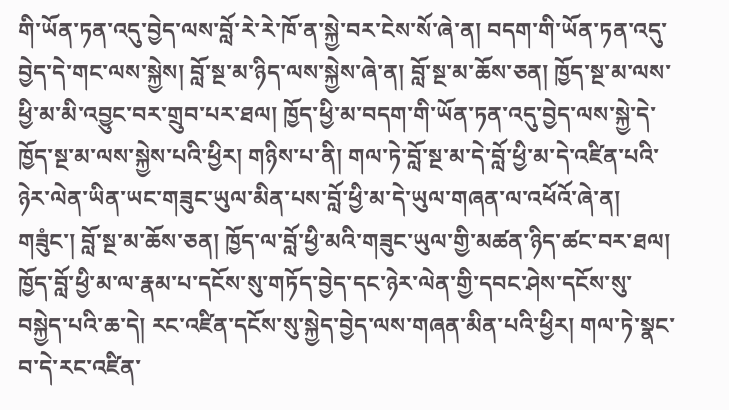གི་ཡོན་ཏན་འདུ་བྱེད་ལས་བློ་རེ་རེ་ཁོ་ན་སྐྱེ་བར་ངེས་སོ་ཞེ་ན། བདག་གི་ཡོན་ཏན་འདུ་བྱེད་དེ་གང་ལས་སྐྱེས། བློ་སྔ་མ་ཉིད་ལས་སྐྱེས་ཞེ་ན། བློ་སྔ་མ་ཆོས་ཅན། ཁྱོད་སྔ་མ་ལས་ཕྱི་མ་མི་འབྱུང་བར་གྲུབ་པར་ཐལ། ཁྱོད་ཕྱི་མ་བདག་གི་ཡོན་ཏན་འདུ་བྱེད་ལས་སྐྱེ་དེ་ཁྱོད་སྔ་མ་ལས་སྐྱེས་པའི་ཕྱིར། གཉིས་པ་ནི། གལ་ཏེ་བློ་སྔ་མ་དེ་བློ་ཕྱི་མ་དེ་འཛིན་པའི་ཉེར་ལེན་ཡིན་ཡང་གཟུང་ཡུལ་མིན་པས་བློ་ཕྱི་མ་དེ་ཡུལ་གཞན་ལ་འཕོའོ་ཞེ་ན། གཟུཾང་། བློ་སྔ་མ་ཆོས་ཅན། ཁྱོད་ལ་བློ་ཕྱི་མའི་གཟུང་ཡུལ་གྱི་མཚན་ཉིད་ཚང་བར་ཐལ། ཁྱོད་བློ་ཕྱི་མ་ལ་རྣམ་པ་དངོས་སུ་གཏོད་བྱེད་དང་ཉེར་ལེན་གྱི་དབང་ཤེས་དངོས་སུ་བསྐྱེད་པའི་ཆ་དེ། རང་འཛིན་དངོས་སུ་སྐྱེད་བྱེད་ལས་གཞན་མིན་པའི་ཕྱིར། གལ་ཏེ་སྣང་བ་དེ་རང་འཛིན་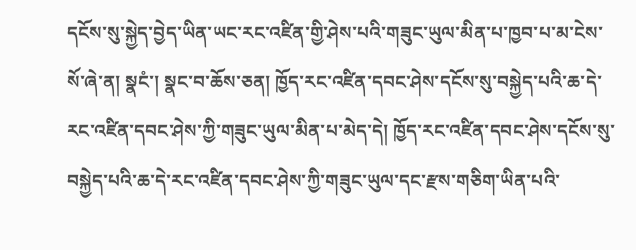དངོས་སུ་སྐྱེད་བྱེད་ཡིན་ཡང་རང་འཛིན་གྱི་ཤེས་པའི་གཟུང་ཡུལ་མིན་པ་ཁྱབ་པ་མ་ངེས་སོ་ཞེ་ན། སྣངཾ་། སྣང་བ་ཆོས་ཅན། ཁྱོད་རང་འཛིན་དབང་ཤེས་དངོས་སུ་བསྐྱེད་པའི་ཆ་དེ་རང་འཛིན་དབང་ཤེས་ཀྱི་གཟུང་ཡུལ་མིན་པ་མེད་དེ། ཁྱོད་རང་འཛིན་དབང་ཤེས་དངོས་སུ་བསྐྱེད་པའི་ཆ་དེ་རང་འཛིན་དབང་ཤེས་ཀྱི་གཟུང་ཡུལ་དང་རྫས་གཅིག་ཡིན་པའི་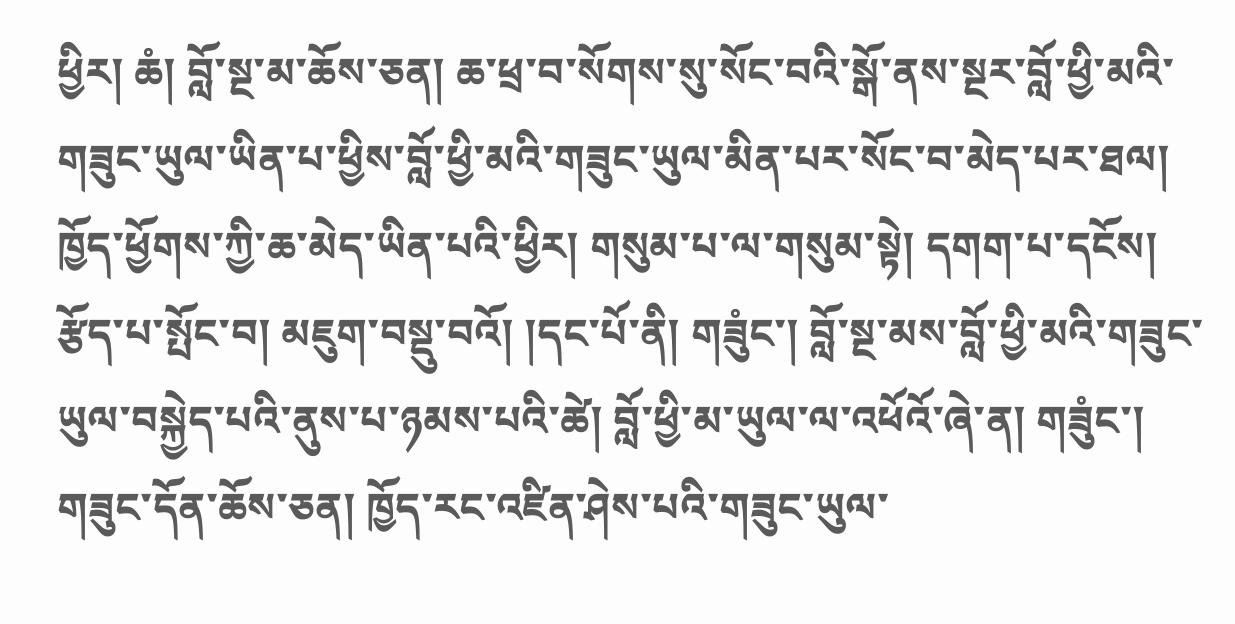ཕྱིར། ཆཾ། བློ་སྔ་མ་ཆོས་ཅན། ཆ་ཕྲ་བ་སོགས་སུ་སོང་བའི་སྒོ་ནས་སྔར་བློ་ཕྱི་མའི་གཟུང་ཡུལ་ཡིན་པ་ཕྱིས་བློ་ཕྱི་མའི་གཟུང་ཡུལ་མིན་པར་སོང་བ་མེད་པར་ཐལ། ཁྱོད་ཕྱོགས་ཀྱི་ཆ་མེད་ཡིན་པའི་ཕྱིར། གསུམ་པ་ལ་གསུམ་སྟེ། དགག་པ་དངོས། རྩོད་པ་སྤོང་བ། མཇུག་བསྡུ་བའོ། །དང་པོ་ནི། གཟུཾང་། བློ་སྔ་མས་བློ་ཕྱི་མའི་གཟུང་ཡུལ་བསྐྱེད་པའི་ནུས་པ་ཉམས་པའི་ཚེ། བློ་ཕྱི་མ་ཡུལ་ལ་འཕོའོ་ཞེ་ན། གཟུཾང་། གཟུང་དོན་ཆོས་ཅན། ཁྱོད་རང་འཛིན་ཤེས་པའི་གཟུང་ཡུལ་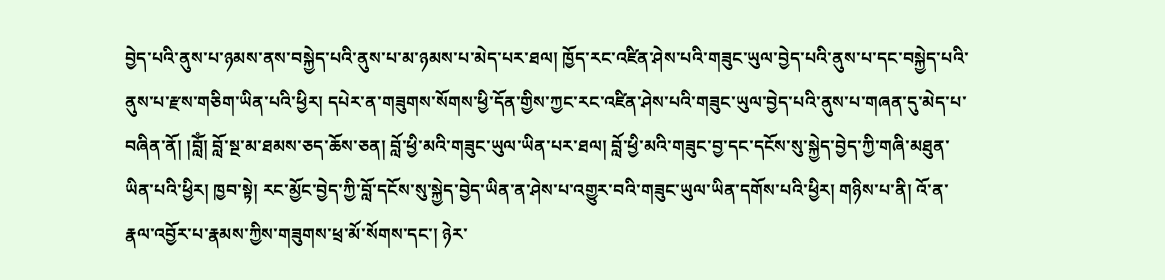བྱེད་པའི་ནུས་པ་ཉམས་ནས་བསྐྱེད་པའི་ནུས་པ་མ་ཉམས་པ་མེད་པར་ཐལ། ཁྱོད་རང་འཛིན་ཤེས་པའི་གཟུང་ཡུལ་བྱེད་པའི་ནུས་པ་དང་བསྐྱེད་པའི་ནུས་པ་རྫས་གཅིག་ཡིན་པའི་ཕྱིར། དཔེར་ན་གཟུགས་སོགས་ཕྱི་དོན་གྱིས་ཀྱང་རང་འཛིན་ཤེས་པའི་གཟུང་ཡུལ་བྱེད་པའི་ནུས་པ་གཞན་དུ་མེད་པ་བཞིན་ནོ། །བློཾ། བློ་སྔ་མ་ཐམས་ཅད་ཆོས་ཅན། བློ་ཕྱི་མའི་གཟུང་ཡུལ་ཡིན་པར་ཐལ། བློ་ཕྱི་མའི་གཟུང་བྱ་དང་དངོས་སུ་སྐྱེད་བྱེད་ཀྱི་གཞི་མཐུན་ཡིན་པའི་ཕྱིར། ཁྱབ་སྟེ། རང་མྱོང་བྱེད་ཀྱི་བློ་དངོས་སུ་སྐྱེད་བྱེད་ཡིན་ན་ཤེས་པ་འགྱུར་བའི་གཟུང་ཡུལ་ཡིན་དགོས་པའི་ཕྱིར། གཉིས་པ་ནི། འོ་ན་རྣལ་འབྱོར་པ་རྣམས་ཀྱིས་གཟུགས་ཕྲ་མོ་སོགས་དང་། ཉེར་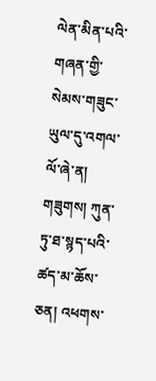ལེན་མིན་པའི་གཞན་གྱི་སེམས་གཟུང་ཡུལ་དུ་འགལ་ལོ་ཞེ་ན། གཟུགས། ཀུན་ཏུ་ཐ་སྙད་པའི་ཚད་མ་ཆོས་ཅན། འཕགས་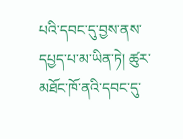པའི་དབང་དུ་བྱས་ནས་དཔྱད་པ་མ་ཡིན་ཏེ། ཚུར་མཐོང་ཁོ་ནའི་དབང་དུ་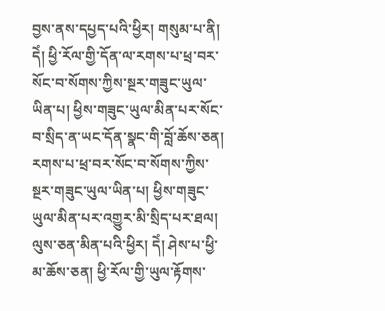བྱས་ནས་དཔྱད་པའི་ཕྱིར། གསུམ་པ་ནི། དེཾ། ཕྱི་རོལ་གྱི་དོན་ལ་རགས་པ་ཕྲ་བར་སོང་བ་སོགས་ཀྱིས་སྔར་གཟུང་ཡུལ་ཡིན་པ། ཕྱིས་གཟུང་ཡུལ་མིན་པར་སོང་བ་སྲིད་ན་ཡང་དོན་སྣང་གི་བློ་ཆོས་ཅན། རགས་པ་ཕྲ་བར་སོང་བ་སོགས་ཀྱིས་སྔར་གཟུང་ཡུལ་ཡིན་པ། ཕྱིས་གཟུང་ཡུལ་མིན་པར་འགྱུར་མི་སྲིད་པར་ཐལ། ལུས་ཅན་མིན་པའི་ཕྱིར། དེཾ། ཤེས་པ་ཕྱི་མ་ཆོས་ཅན། ཕྱི་རོལ་གྱི་ཡུལ་རྟོགས་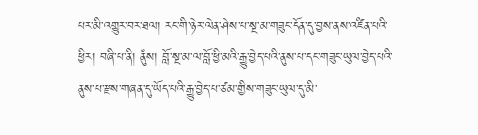པར་མི་འགྱུར་བར་ཐལ། རང་གི་ཉེར་ལེན་ཤེས་པ་སྔ་མ་གཟུང་དོན་དུ་བྱས་ནས་འཛིན་པའི་ཕྱིར། བཞི་པ་ནི། ནུཾས། བློ་སྔ་མ་ལ་བློ་ཕྱི་མའི་རྒྱུ་བྱེད་པའི་ནུས་པ་དང་གཟུང་ཡུལ་བྱེད་པའི་ནུས་པ་རྫས་གཞན་དུ་ཡོད་པའི་རྒྱུ་བྱེད་པ་ཙམ་གྱིས་གཟུང་ཡུལ་དུ་མི་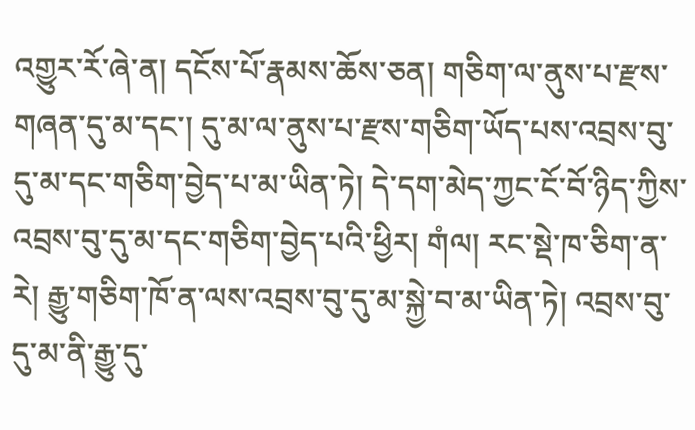འགྱུར་རོ་ཞེ་ན། དངོས་པོ་རྣམས་ཆོས་ཅན། གཅིག་ལ་ནུས་པ་རྫས་གཞན་དུ་མ་དང་། དུ་མ་ལ་ནུས་པ་རྫས་གཅིག་ཡོད་པས་འབྲས་བུ་དུ་མ་དང་གཅིག་བྱེད་པ་མ་ཡིན་ཏེ། དེ་དག་མེད་ཀྱང་ངོ་བོ་ཉིད་ཀྱིས་འབྲས་བུ་དུ་མ་དང་གཅིག་བྱེད་པའི་ཕྱིར། གཾལ། རང་སྡེ་ཁ་ཅིག་ན་རེ། རྒྱུ་གཅིག་ཁོ་ན་ལས་འབྲས་བུ་དུ་མ་སྐྱེ་བ་མ་ཡིན་ཏེ། འབྲས་བུ་དུ་མ་ནི་རྒྱུ་དུ་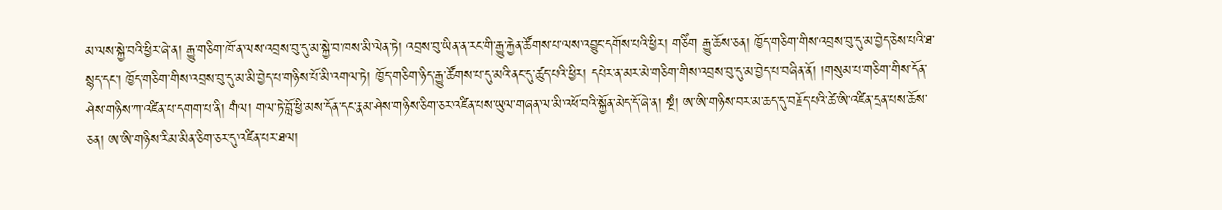མ་ལས་སྐྱེ་བའི་ཕྱིར་ཞེ་ན། རྒྱུ་གཅིག་ཁོ་ན་ལས་འབྲས་བུ་དུ་མ་སྐྱེ་བ་ཁས་མི་ལེན་ཏེ། འབྲས་བུ་ཡིན་ན་རང་གི་རྒྱུ་རྐྱེན་ཚོགས་པ་ལས་འབྱུང་དགོས་པའི་ཕྱིར། གཅིཾག རྒྱུ་ཆོས་ཅན། ཁྱོད་གཅིག་གིས་འབྲས་བུ་དུ་མ་བྱེད་ཅེས་པའི་ཐ་སྙད་དང་། ཁྱོད་གཅིག་གིས་འབྲས་བུ་དུ་མ་མི་བྱེད་པ་གཉིས་པོ་མི་འགལ་ཏེ། ཁྱོད་གཅིག་ཉིད་རྒྱུ་ཚོགས་པ་དུ་མའི་ནང་དུ་ཚུད་པའི་ཕྱིར། དཔེར་ན་མར་མེ་གཅིག་གིས་འབྲས་བུ་དུ་མ་བྱེད་པ་བཞིན་ནོ། །གསུམ་པ་གཅིག་གིས་དོན་ཤེས་གཉིས་ཀ་འཛིན་པ་དགག་པ་ནི། གཾལ། གལ་ཏེ་བློ་ཕྱི་མས་དོན་དང་རྣམ་ཤེས་གཉིས་ཅིག་ཅར་འཛིན་པས་ཡུལ་གཞན་ལ་མི་འཕོ་བའི་སྐྱོན་མེད་དོ་ཞེ་ན། སྔཾ། ཨ་ཨི་གཉིས་བར་མ་ཆད་དུ་བརྗོད་པའི་ཚེ་ཨི་འཛིན་དྲན་པས་ཆོས་ཅན། ཨ་ཨི་གཉིས་རིམ་མིན་ཅིག་ཅར་དུ་འཛིན་པར་ཐལ།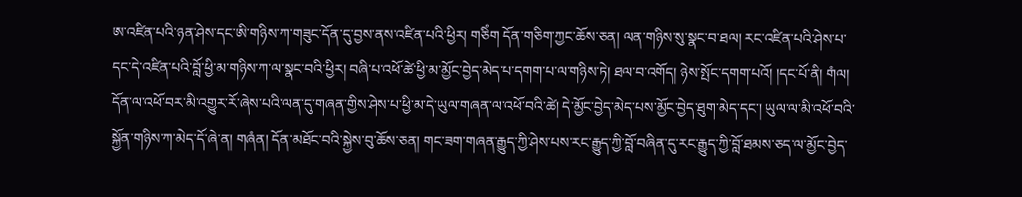ཨ་འཛིན་པའི་ཉན་ཤེས་དང་ཨི་གཉིས་ཀ་གཟུང་དོན་དུ་བྱས་ནས་འཛིན་པའི་ཕྱིར། གཅིཾག དོན་གཅིག་ཀྱང་ཆོས་ཅན། ལན་གཉིས་སུ་སྣང་བ་ཐལ། རང་འཛིན་པའི་ཤེས་པ་དང་དེ་འཛིན་པའི་བློ་ཕྱི་མ་གཉིས་ཀ་ལ་སྣང་བའི་ཕྱིར། བཞི་པ་འཕོ་ཚེ་ཕྱི་མ་མྱོང་བྱེད་མེད་པ་དགག་པ་ལ་གཉིས་ཏེ། ཐལ་བ་འགོད། ཉེས་སྤོང་དགག་པའོ། །དང་པོ་ནི། གཾལ། དོན་ལ་འཕོ་བར་མི་འགྱུར་རོ་ཞེས་པའི་ལན་དུ་གཞན་གྱིས་ཤེས་པ་ཕྱི་མ་དེ་ཡུལ་གཞན་ལ་འཕོ་བའི་ཚེ། དེ་མྱོང་བྱེད་མེད་པས་མྱོང་བྱེད་ཐུག་མེད་དང་། ཡུལ་ལ་མི་འཕོ་བའི་སྐྱོན་གཉིས་ཀ་མེད་དོ་ཞེ་ན། གཞཾན། དོན་མཐོང་བའི་སྐྱེས་བུ་ཆོས་ཅན། གང་ཟག་གཞན་རྒྱུད་ཀྱི་ཤེས་པས་རང་རྒྱུད་ཀྱི་བློ་བཞིན་དུ་རང་རྒྱུད་ཀྱི་བློ་ཐམས་ཅད་ལ་མྱོང་བྱེད་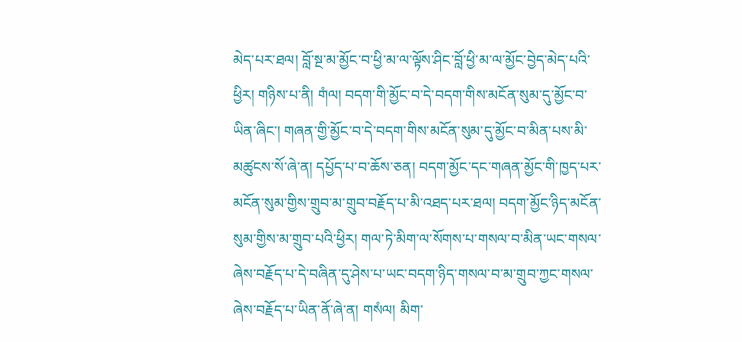མེད་པར་ཐལ། བློ་སྔ་མ་མྱོང་བ་ཕྱི་མ་ལ་ལྟོས་ཤིང་བློ་ཕྱི་མ་ལ་མྱོང་བྱེད་མེད་པའི་ཕྱིར། གཉིས་པ་ནི། གཾལ། བདག་གི་མྱོང་བ་དེ་བདག་གིས་མངོན་སུམ་དུ་མྱོང་བ་ཡིན་ཞིང་། གཞན་གྱི་མྱོང་བ་དེ་བདག་གིས་མངོན་སུམ་དུ་མྱོང་བ་མིན་པས་མི་མཚུངས་སོ་ཞེ་ན། དཔྱོད་པ་བ་ཆོས་ཅན། བདག་མྱོང་དང་གཞན་མྱོང་གི་ཁྱད་པར་མངོན་སུམ་གྱིས་གྲུབ་མ་གྲུབ་བརྗོད་པ་མི་འཐད་པར་ཐལ། བདག་མྱོང་ཉིད་མངོན་སུམ་གྱིས་མ་གྲུབ་པའི་ཕྱིར། གལ་ཏེ་མིག་ལ་སོགས་པ་གསལ་བ་མིན་ཡང་གསལ་ཞེས་བརྗོད་པ་དེ་བཞིན་དུ་ཤེས་པ་ཡང་བདག་ཉིད་གསལ་བ་མ་གྲུབ་ཀྱང་གསལ་ཞེས་བརྗོད་པ་ཡིན་ནོ་ཞེ་ན། གསཾལ། མིག་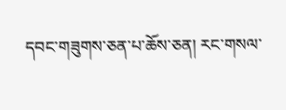དབང་གཟུགས་ཅན་པ་ཆོས་ཅན། རང་གསལ་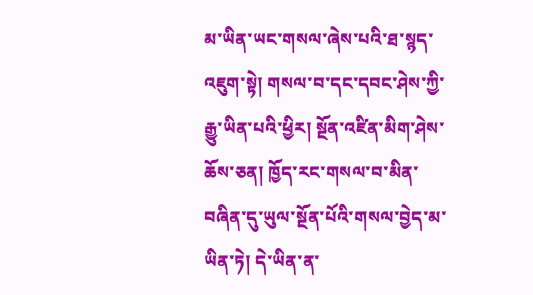མ་ཡིན་ཡང་གསལ་ཞེས་པའི་ཐ་སྙད་འཇུག་སྟེ། གསལ་བ་དང་དབང་ཤེས་ཀྱི་རྒྱུ་ཡིན་པའི་ཕྱིར། སྔོན་འཛིན་མིག་ཤེས་ཆོས་ཅན། ཁྱོད་རང་གསལ་བ་མིན་བཞིན་དུ་ཡུལ་སྔོན་པོའི་གསལ་བྱེད་མ་ཡིན་ཏེ། དེ་ཡིན་ན་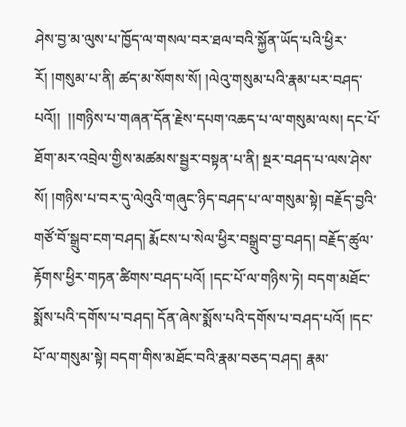ཤེས་བྱ་མ་ལུས་པ་ཁྱོད་ལ་གསལ་བར་ཐལ་བའི་སྐྱོན་ཡོད་པའི་ཕྱིར་རོ། །གསུམ་པ་ནི། ཚད་མ་སོགས་སོ། །ལེའུ་གསུམ་པའི་རྣམ་པར་བཤད་པའོ།།  །།གཉིས་པ་གཞན་དོན་རྗེས་དཔག་འཆད་པ་ལ་གསུམ་ལས། དང་པོ་ཐོག་མར་འབྲེལ་གྱིས་མཚམས་སྦྱར་བསྟན་པ་ནི། སྔར་བཤད་པ་ལས་ཤེས་སོ། །གཉིས་པ་བར་དུ་ལེའུའི་གཞུང་ཉིད་བཤད་པ་ལ་གསུམ་སྟེ། བརྗོད་བྱའི་གཙོ་བོ་སྒྲུབ་ངག་བཤད། རྨོངས་པ་སེལ་ཕྱིར་བསྒྲུབ་བྱ་བཤད། བརྗོད་ཚུལ་རྟོགས་ཕྱིར་གཏན་ཚིགས་བཤད་པའོ། །དང་པོ་ལ་གཉིས་ཏེ། བདག་མཐོང་སྨོས་པའི་དགོས་པ་བཤད། དོན་ཞེས་སྨོས་པའི་དགོས་པ་བཤད་པའོ། །དང་པོ་ལ་གསུམ་སྟེ། བདག་གིས་མཐོང་བའི་རྣམ་བཅད་བཤད། རྣམ་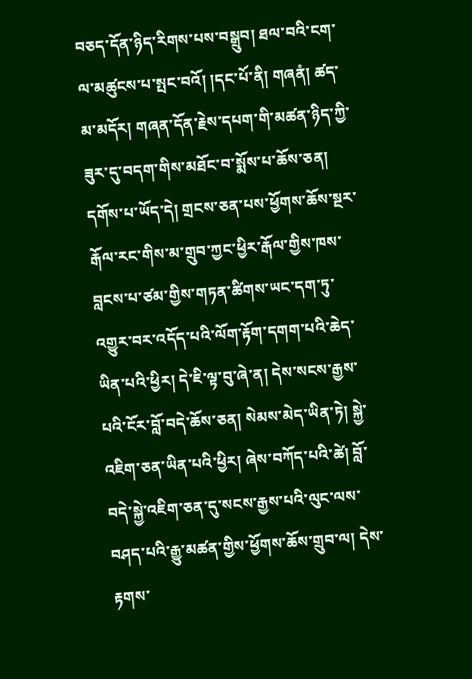བཅད་དོན་ཉིད་རིགས་པས་བསྒྲུབ། ཐལ་བའི་ངག་ལ་མཚུངས་པ་སྤང་བའོ། །དང་པོ་ནི། གཞནཾ། ཚད་མ་མདོར། གཞན་དོན་རྗེས་དཔག་གི་མཚན་ཉིད་ཀྱི་ཟུར་དུ་བདག་གིས་མཐོང་བ་སྨོས་པ་ཆོས་ཅན། དགོས་པ་ཡོད་དེ། གྲངས་ཅན་པས་ཕྱོགས་ཆོས་སྔར་རྒོལ་རང་གིས་མ་གྲུབ་ཀྱང་ཕྱིར་རྒོལ་གྱིས་ཁས་བླངས་པ་ཙམ་གྱིས་གཏན་ཚིགས་ཡང་དག་ཏུ་འགྱུར་བར་འདོད་པའི་ལོག་རྟོག་དགག་པའི་ཆེད་ཡིན་པའི་ཕྱིར། དེ་ཇི་ལྟ་བུ་ཞེ་ན། དེས་སངས་རྒྱས་པའི་ངོར་བློ་བདེ་ཆོས་ཅན། སེམས་མེད་ཡིན་ཏེ། སྐྱེ་འཇིག་ཅན་ཡིན་པའི་ཕྱིར། ཞེས་བཀོད་པའི་ཚེ། བློ་བདེ་སྐྱེ་འཇིག་ཅན་དུ་སངས་རྒྱས་པའི་ལུང་ལས་བཤད་པའི་རྒྱུ་མཚན་གྱིས་ཕྱོགས་ཆོས་གྲུབ་ལ། དེས་རྟགས་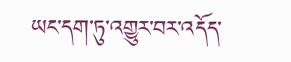ཡང་དག་ཏུ་འགྱུར་བར་འདོད་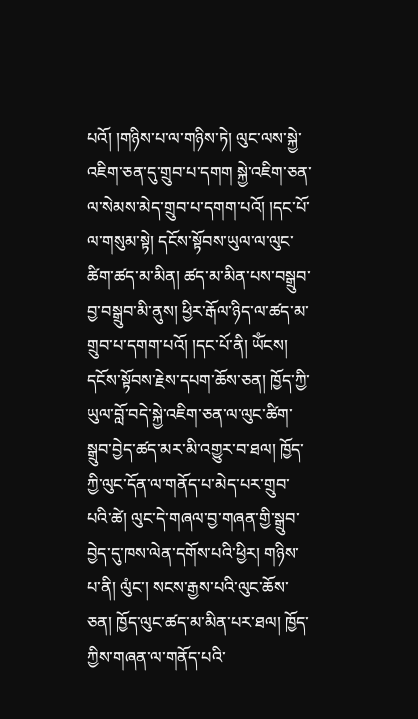པའོ། །གཉིས་པ་ལ་གཉིས་ཏེ། ལུང་ལས་སྐྱེ་འཇིག་ཅན་དུ་གྲུབ་པ་དགག སྐྱེ་འཇིག་ཅན་ལ་སེམས་མེད་གྲུབ་པ་དགག་པའོ། །དང་པོ་ལ་གསུམ་སྟེ། དངོས་སྟོབས་ཡུལ་ལ་ལུང་ཚིག་ཚད་མ་མིན། ཚད་མ་མིན་པས་བསྒྲུབ་བྱ་བསྒྲུབ་མི་ནུས། ཕྱིར་རྒོལ་ཉིད་ལ་ཚད་མ་གྲུབ་པ་དགག་པའོ། །དང་པོ་ནི། ཡོཾངས། དངོས་སྟོབས་རྗེས་དཔག་ཆོས་ཅན། ཁྱོད་ཀྱི་ཡུལ་བློ་བདེ་སྐྱེ་འཇིག་ཅན་ལ་ལུང་ཚིག་སྒྲུབ་བྱེད་ཚད་མར་མི་འགྱུར་བ་ཐལ། ཁྱོད་ཀྱི་ལུང་དོན་ལ་གནོད་པ་མེད་པར་གྲུབ་པའི་ཚེ། ལུང་དེ་གཞལ་བྱ་གཞན་གྱི་སྒྲུབ་བྱེད་དུ་ཁས་ལེན་དགོས་པའི་ཕྱིར། གཉིས་པ་ནི། ལུཾང་། སངས་རྒྱས་པའི་ལུང་ཆོས་ཅན། ཁྱོད་ལུང་ཚད་མ་མིན་པར་ཐལ། ཁྱོད་ཀྱིས་གཞན་ལ་གནོད་པའི་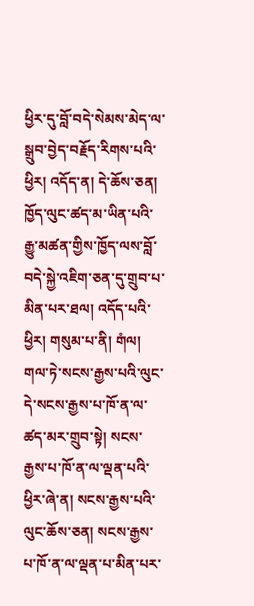ཕྱིར་དུ་བློ་བདེ་སེམས་མེད་ལ་སྒྲུབ་བྱེད་བརྗོད་རིགས་པའི་ཕྱིར། འདོད་ན། དེ་ཆོས་ཅན། ཁྱོད་ལུང་ཚད་མ་ཡིན་པའི་རྒྱུ་མཚན་གྱིས་ཁྱོད་ལས་བློ་བདེ་སྐྱེ་འཇིག་ཅན་དུ་གྲུབ་པ་མིན་པར་ཐལ། འདོད་པའི་ཕྱིར། གསུམ་པ་ནི། གཾལ། གལ་ཏེ་སངས་རྒྱས་པའི་ལུང་དེ་སངས་རྒྱས་པ་ཁོ་ན་ལ་ཚད་མར་གྲུབ་སྟེ། སངས་རྒྱས་པ་ཁོ་ན་ལ་ལྡན་པའི་ཕྱིར་ཞེ་ན། སངས་རྒྱས་པའི་ལུང་ཆོས་ཅན། སངས་རྒྱས་པ་ཁོ་ན་ལ་ལྡན་པ་མིན་པར་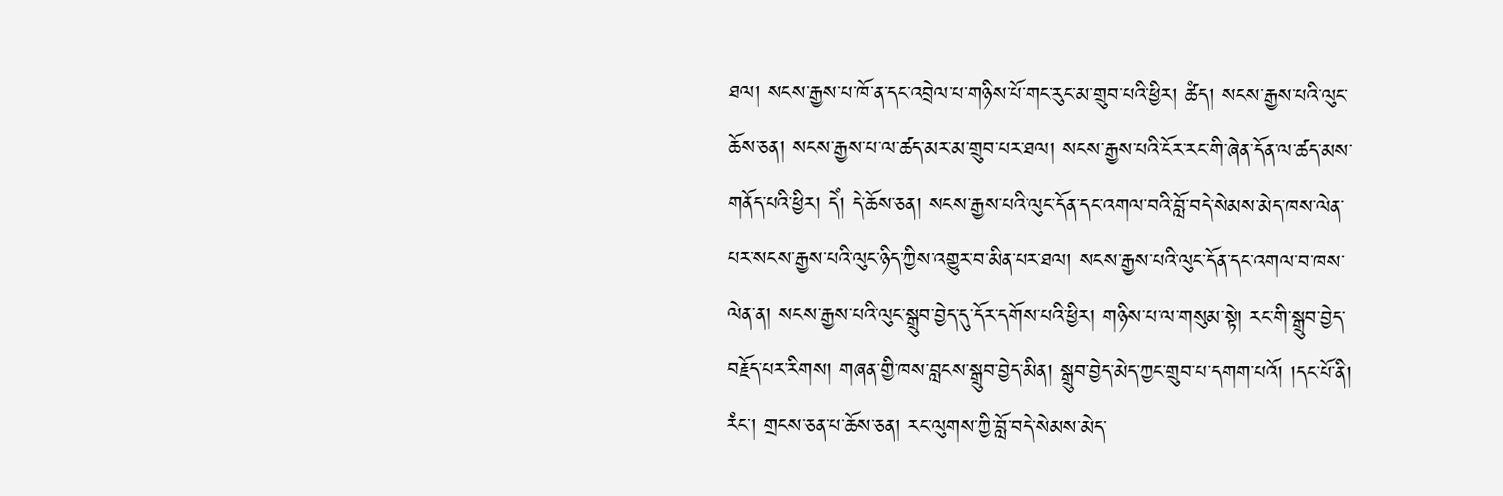ཐལ། སངས་རྒྱས་པ་ཁོ་ན་དང་འབྲེལ་པ་གཉིས་པོ་གང་རུང་མ་གྲུབ་པའི་ཕྱིར། ཚཾད། སངས་རྒྱས་པའི་ལུང་ཆོས་ཅན། སངས་རྒྱས་པ་ལ་ཚད་མར་མ་གྲུབ་པར་ཐལ། སངས་རྒྱས་པའི་ངོར་རང་གི་ཞེན་དོན་ལ་ཚད་མས་གནོད་པའི་ཕྱིར། དེཾ། དེ་ཆོས་ཅན། སངས་རྒྱས་པའི་ལུང་དོན་དང་འགལ་བའི་བློ་བདེ་སེམས་མེད་ཁས་ལེན་པར་སངས་རྒྱས་པའི་ལུང་ཉིད་ཀྱིས་འགྱུར་བ་མིན་པར་ཐལ། སངས་རྒྱས་པའི་ལུང་དོན་དང་འགལ་བ་ཁས་ལེན་ན། སངས་རྒྱས་པའི་ལུང་སྒྲུབ་བྱེད་དུ་དོར་དགོས་པའི་ཕྱིར། གཉིས་པ་ལ་གསུམ་སྟེ། རང་གི་སྒྲུབ་བྱེད་བརྗོད་པར་རིགས། གཞན་གྱི་ཁས་བླངས་སྒྲུབ་བྱེད་མིན། སྒྲུབ་བྱེད་མེད་ཀྱང་གྲུབ་པ་དགག་པའོ། །དང་པོ་ནི། རཾང་། གྲངས་ཅན་པ་ཆོས་ཅན། རང་ལུགས་ཀྱི་བློ་བདེ་སེམས་མེད་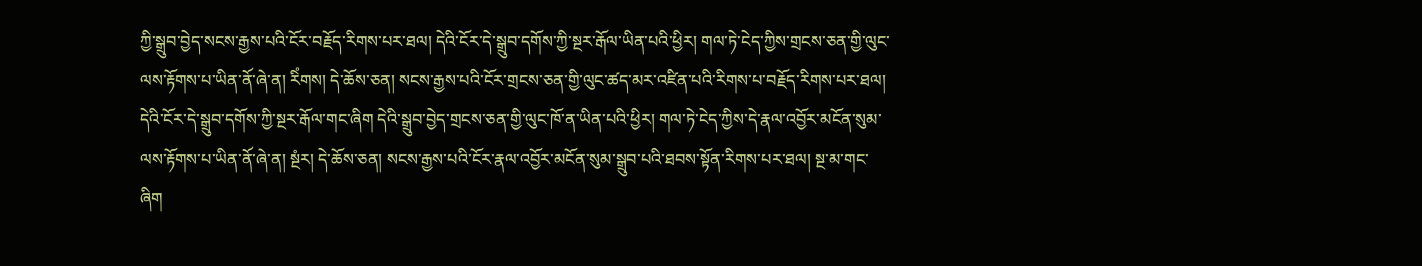ཀྱི་སྒྲུབ་བྱེད་སངས་རྒྱས་པའི་ངོར་བརྗོད་རིགས་པར་ཐལ། དེའི་ངོར་དེ་སྒྲུབ་དགོས་ཀྱི་སྔར་རྒོལ་ཡིན་པའི་ཕྱིར། གལ་ཏེ་ངེད་ཀྱིས་གྲངས་ཅན་གྱི་ལུང་ལས་རྟོགས་པ་ཡིན་ནོ་ཞེ་ན། རིཾགས། དེ་ཆོས་ཅན། སངས་རྒྱས་པའི་ངོར་གྲངས་ཅན་གྱི་ལུང་ཚད་མར་འཛིན་པའི་རིགས་པ་བརྗོད་རིགས་པར་ཐལ། དེའི་ངོར་དེ་སྒྲུབ་དགོས་ཀྱི་སྔར་རྒོལ་གང་ཞིག དེའི་སྒྲུབ་བྱེད་གྲངས་ཅན་གྱི་ལུང་ཁོ་ན་ཡིན་པའི་ཕྱིར། གལ་ཏེ་ངེད་ཀྱིས་དེ་རྣལ་འབྱོར་མངོན་སུམ་ལས་རྟོགས་པ་ཡིན་ནོ་ཞེ་ན། སྔཾར། དེ་ཆོས་ཅན། སངས་རྒྱས་པའི་ངོར་རྣལ་འབྱོར་མངོན་སུམ་སྒྲུབ་པའི་ཐབས་སྟོན་རིགས་པར་ཐལ། སྔ་མ་གང་ཞིག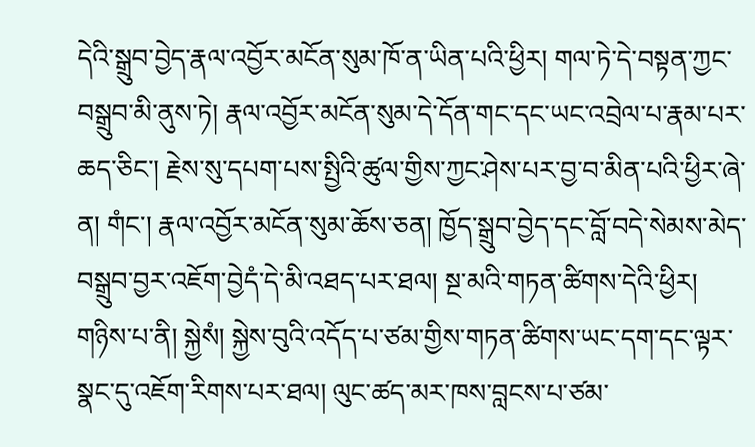དེའི་སྒྲུབ་བྱེད་རྣལ་འབྱོར་མངོན་སུམ་ཁོ་ན་ཡིན་པའི་ཕྱིར། གལ་ཏེ་དེ་བསྟན་ཀྱང་བསྒྲུབ་མི་ནུས་ཏེ། རྣལ་འབྱོར་མངོན་སུམ་དེ་དོན་གང་དང་ཡང་འབྲེལ་པ་རྣམ་པར་ཆད་ཅིང་། རྗེས་སུ་དཔག་པས་སྤྱིའི་ཚུལ་གྱིས་ཀྱང་ཤེས་པར་བྱ་བ་མིན་པའི་ཕྱིར་ཞེ་ན། གཾང་། རྣལ་འབྱོར་མངོན་སུམ་ཆོས་ཅན། ཁྱོད་སྒྲུབ་བྱེད་དང་བློ་བདེ་སེམས་མེད་བསྒྲུབ་བྱར་འཇོག་བྱེདཾ་དེ་མི་འཐད་པར་ཐལ། སྔ་མའི་གཏན་ཚིགས་དེའི་ཕྱིར། གཉིས་པ་ནི། སྐྱེསཾ། སྐྱེས་བུའི་འདོད་པ་ཙམ་གྱིས་གཏན་ཚིགས་ཡང་དག་དང་ལྟར་སྣང་དུ་འཇོག་རིགས་པར་ཐལ། ལུང་ཚད་མར་ཁས་བླངས་པ་ཙམ་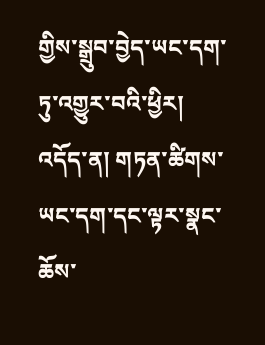གྱིས་སྒྲུབ་བྱེད་ཡང་དག་ཏུ་འགྱུར་བའི་ཕྱིར། འདོད་ན། གཏན་ཚིགས་ཡང་དག་དང་ལྟར་སྣང་ཆོས་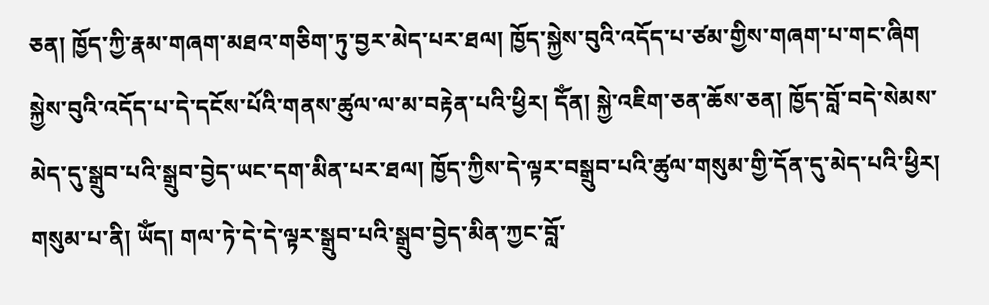ཅན། ཁྱོད་ཀྱི་རྣམ་གཞག་མཐའ་གཅིག་ཏུ་བྱར་མེད་པར་ཐལ། ཁྱོད་སྐྱེས་བུའི་འདོད་པ་ཙམ་གྱིས་གཞག་པ་གང་ཞིག སྐྱེས་བུའི་འདོད་པ་དེ་དངོས་པོའི་གནས་ཚུལ་ལ་མ་བརྟེན་པའི་ཕྱིར། དོཾན། སྐྱེ་འཇིག་ཅན་ཆོས་ཅན། ཁྱོད་བློ་བདེ་སེམས་མེད་དུ་སྒྲུབ་པའི་སྒྲུབ་བྱེད་ཡང་དག་མིན་པར་ཐལ། ཁྱོད་ཀྱིས་དེ་ལྟར་བསྒྲུབ་པའི་ཚུལ་གསུམ་གྱི་དོན་དུ་མེད་པའི་ཕྱིར། གསུམ་པ་ནི། ཡོཾད། གལ་ཏེ་དེ་དེ་ལྟར་སྒྲུབ་པའི་སྒྲུབ་བྱེད་མིན་ཀྱང་བློ་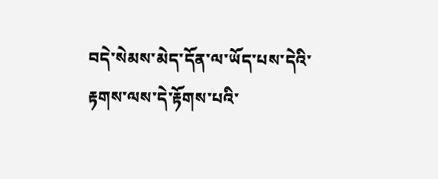བདེ་སེམས་མེད་དོན་ལ་ཡོད་པས་དེའི་རྟགས་ལས་དེ་རྟོགས་པའི་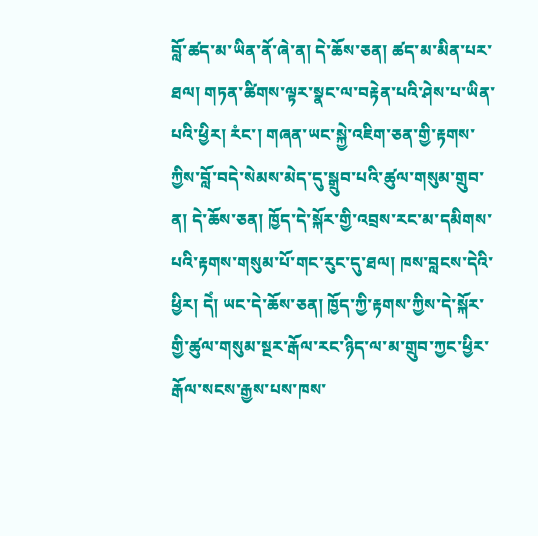བློ་ཚད་མ་ཡིན་ནོ་ཞེ་ན། དེ་ཆོས་ཅན། ཚད་མ་མིན་པར་ཐལ། གཏན་ཚིགས་ལྟར་སྣང་ལ་བརྟེན་པའི་ཤེས་པ་ཡིན་པའི་ཕྱིར། རཾང་། གཞན་ཡང་སྐྱེ་འཇིག་ཅན་གྱི་རྟགས་ཀྱིས་བློ་བདེ་སེམས་མེད་དུ་སྒྲུབ་པའི་ཚུལ་གསུམ་གྲུབ་ན། དེ་ཆོས་ཅན། ཁྱོད་དེ་སྐོར་གྱི་འབྲས་རང་མ་དམིགས་པའི་རྟགས་གསུམ་པོ་གང་རུང་དུ་ཐལ། ཁས་བླངས་དེའི་ཕྱིར། དེཾ། ཡང་དེ་ཆོས་ཅན། ཁྱོད་ཀྱི་རྟགས་ཀྱིས་དེ་སྐོར་གྱི་ཚུལ་གསུམ་སྔར་རྒོལ་རང་ཉིད་ལ་མ་གྲུབ་ཀྱང་ཕྱིར་རྒོལ་སངས་རྒྱས་པས་ཁས་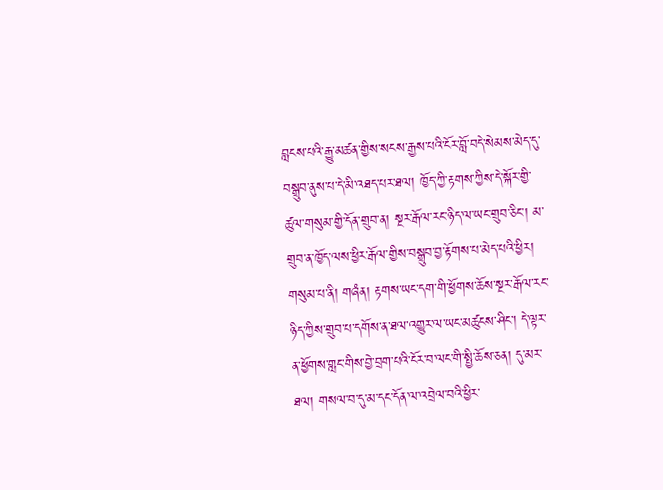བླངས་པའི་རྒྱུ་མཚན་གྱིས་སངས་རྒྱས་པའི་ངོར་བློ་བདེ་སེམས་མེད་དུ་བསྒྲུབ་ནུས་པ་དེ་མི་འཐད་པར་ཐལ། ཁྱོད་ཀྱི་རྟགས་ཀྱིས་དེ་སྐོར་གྱི་ཚུལ་གསུམ་གྱི་དོན་གྲུབ་ན། སྔར་རྒོལ་རང་ཉིད་ལ་ཡང་གྲུབ་ཅིང་། མ་གྲུབ་ན་ཁྱོད་ལས་ཕྱིར་རྒོལ་གྱིས་བསྒྲུབ་བྱ་རྟོགས་པ་མེད་པའི་ཕྱིར། གསུམ་པ་ནི། གཞཾན། རྟགས་ཡང་དག་གི་ཕྱོགས་ཆོས་སྔར་རྒོལ་རང་ཉིད་ཀྱིས་གྲུབ་པ་དགོས་ན་ཐལ་འགྱུར་ལ་ཡང་མཚུངས་ཤིང་། དེ་ལྟར་ན་ཕྱོགས་གླང་གིས་བྱེ་བྲག་པའི་ངོར་བ་ལང་གི་སྤྱི་ཆོས་ཅན། དུ་མར་ཐལ། གསལ་བ་དུ་མ་དང་དོན་ལ་འབྲེལ་བའི་ཕྱིར་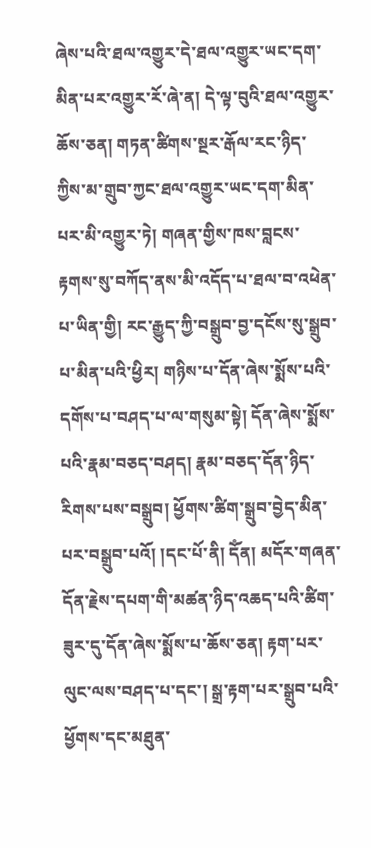ཞེས་པའི་ཐལ་འགྱུར་དེ་ཐལ་འགྱུར་ཡང་དག་མིན་པར་འགྱུར་རོ་ཞེ་ན། དེ་ལྟ་བུའི་ཐལ་འགྱུར་ཆོས་ཅན། གཏན་ཚིགས་སྔར་རྒོལ་རང་ཉིད་ཀྱིས་མ་གྲུབ་ཀྱང་ཐལ་འགྱུར་ཡང་དག་མིན་པར་མི་འགྱུར་ཏེ། གཞན་གྱིས་ཁས་བླངས་རྟགས་སུ་བཀོད་ནས་མི་འདོད་པ་ཐལ་བ་འཕེན་པ་ཡིན་གྱི། རང་རྒྱུད་ཀྱི་བསྒྲུབ་བྱ་དངོས་སུ་སྒྲུབ་པ་མིན་པའི་ཕྱིར། གཉིས་པ་དོན་ཞེས་སྨོས་པའི་དགོས་པ་བཤད་པ་ལ་གསུམ་སྟེ། དོན་ཞེས་སྨོས་པའི་རྣམ་བཅད་བཤད། རྣམ་བཅད་དོན་ཉིད་རིགས་པས་བསྒྲུབ། ཕྱོགས་ཚིག་སྒྲུབ་བྱེད་མིན་པར་བསྒྲུབ་པའོ། །དང་པོ་ནི། དོཾན། མདོར་གཞན་དོན་རྗེས་དཔག་གི་མཚན་ཉིད་འཆད་པའི་ཚིག་ཟུར་དུ་དོན་ཞེས་སྨོས་པ་ཆོས་ཅན། རྟག་པར་ལུང་ལས་བཤད་པ་དང་། སྒྲ་རྟག་པར་སྒྲུབ་པའི་ཕྱོགས་དང་མཐུན་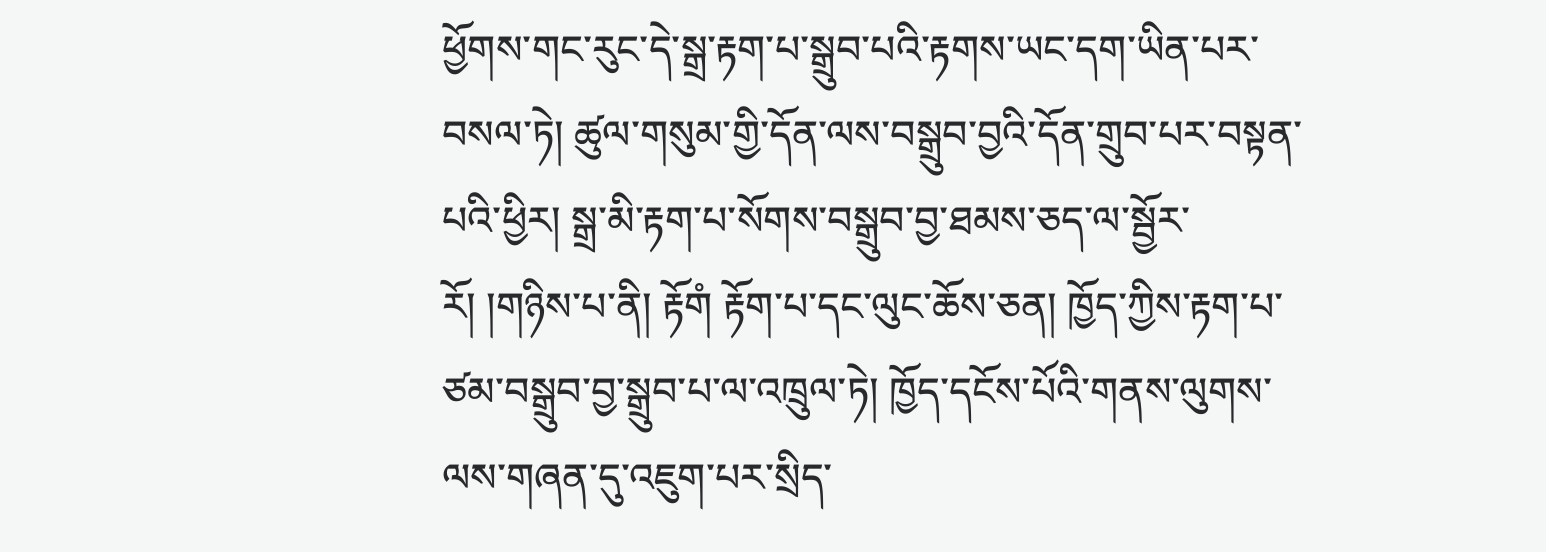ཕྱོགས་གང་རུང་དེ་སྒྲ་རྟག་པ་སྒྲུབ་པའི་རྟགས་ཡང་དག་ཡིན་པར་བསལ་ཏེ། ཚུལ་གསུམ་གྱི་དོན་ལས་བསྒྲུབ་བྱའི་དོན་གྲུབ་པར་བསྟན་པའི་ཕྱིར། སྒྲ་མི་རྟག་པ་སོགས་བསྒྲུབ་བྱ་ཐམས་ཅད་ལ་སྦྱོར་རོ། །གཉིས་པ་ནི། རྟོགཾ རྟོག་པ་དང་ལུང་ཆོས་ཅན། ཁྱོད་ཀྱིས་རྟག་པ་ཙམ་བསྒྲུབ་བྱ་སྒྲུབ་པ་ལ་འཁྲུལ་ཏེ། ཁྱོད་དངོས་པོའི་གནས་ལུགས་ལས་གཞན་དུ་འཇུག་པར་སྲིད་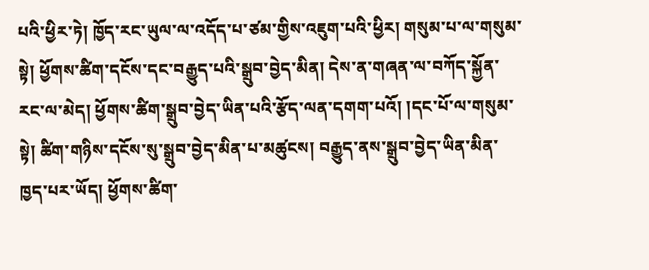པའི་ཕྱིར་ཏེ། ཁྱོད་རང་ཡུལ་ལ་འདོད་པ་ཙམ་གྱིས་འཇུག་པའི་ཕྱིར། གསུམ་པ་ལ་གསུམ་སྟེ། ཕྱོགས་ཚིག་དངོས་དང་བརྒྱུད་པའི་སྒྲུབ་བྱེད་མིན། དེས་ན་གཞན་ལ་བཀོད་སྐྱོན་རང་ལ་མེད། ཕྱོགས་ཚིག་སྒྲུབ་བྱེད་ཡིན་པའི་རྩོད་ལན་དགག་པའོ། །དང་པོ་ལ་གསུམ་སྟེ། ཚིག་གཉིས་དངོས་སུ་སྒྲུབ་བྱེད་མིན་པ་མཚུངས། བརྒྱུད་ནས་སྒྲུབ་བྱེད་ཡིན་མིན་ཁྱད་པར་ཡོད། ཕྱོགས་ཚིག་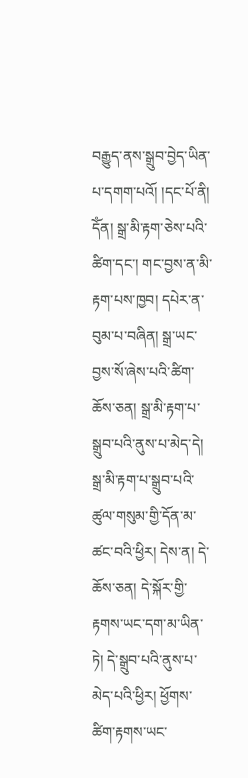བརྒྱུད་ནས་སྒྲུབ་བྱེད་ཡིན་པ་དགག་པའོ། །དང་པོ་ནི། དོཾན། སྒྲ་མི་རྟག་ཅེས་པའི་ཚིག་དང་། གང་བྱས་ན་མི་རྟག་པས་ཁྱབ། དཔེར་ན་བུམ་པ་བཞིན། སྒྲ་ཡང་བྱས་སོ་ཞེས་པའི་ཚིག་ཆོས་ཅན། སྒྲ་མི་རྟག་པ་སྒྲུབ་པའི་ནུས་པ་མེད་དེ། སྒྲ་མི་རྟག་པ་སྒྲུབ་པའི་ཚུལ་གསུམ་གྱི་དོན་མ་ཚང་བའི་ཕྱིར། དེས་ན། དེ་ཆོས་ཅན། དེ་སྐོར་གྱི་རྟགས་ཡང་དག་མ་ཡིན་ཏེ། དེ་སྒྲུབ་པའི་ནུས་པ་མེད་པའི་ཕྱིར། ཕྱོགས་ཚིག་རྟགས་ཡང་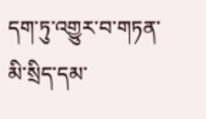དག་ཏུ་འགྱུར་བ་གཏན་མི་སྲིད་དམ་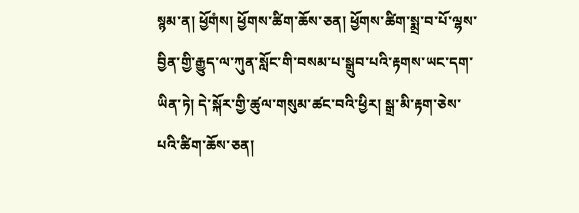སྙམ་ན། ཕྱོགཾས། ཕྱོགས་ཚིག་ཆོས་ཅན། ཕྱོགས་ཚིག་སྨྲ་བ་པོ་ལྷས་བྱིན་གྱི་རྒྱུད་ལ་ཀུན་སློང་གི་བསམ་པ་སྒྲུབ་པའི་རྟགས་ཡང་དག་ཡིན་ཏེ། དེ་སྐོར་གྱི་ཚུལ་གསུམ་ཚང་བའི་ཕྱིར། སྒྲ་མི་རྟག་ཅེས་པའི་ཚིག་ཆོས་ཅན།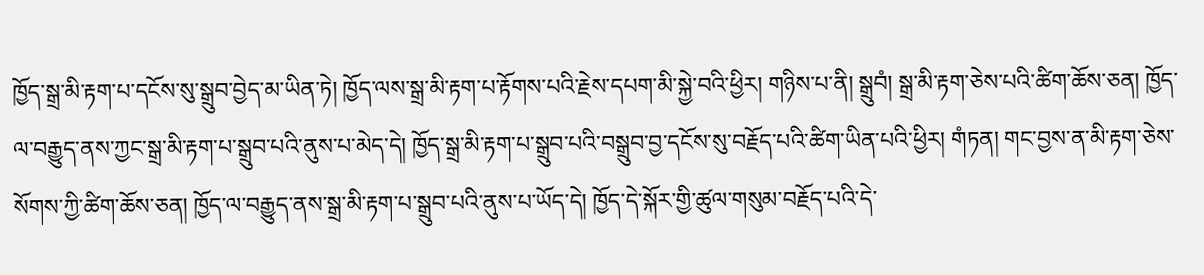ཁྱོད་སྒྲ་མི་རྟག་པ་དངོས་སུ་སྒྲུབ་བྱེད་མ་ཡིན་ཏེ། ཁྱོད་ལས་སྒྲ་མི་རྟག་པ་རྟོགས་པའི་རྗེས་དཔག་མི་སྐྱེ་བའི་ཕྱིར། གཉིས་པ་ནི། སྒྲུབཾ། སྒྲ་མི་རྟག་ཅེས་པའི་ཚིག་ཆོས་ཅན། ཁྱོད་ལ་བརྒྱུད་ནས་ཀྱང་སྒྲ་མི་རྟག་པ་སྒྲུབ་པའི་ནུས་པ་མེད་དེ། ཁྱོད་སྒྲ་མི་རྟག་པ་སྒྲུབ་པའི་བསྒྲུབ་བྱ་དངོས་སུ་བརྗོད་པའི་ཚིག་ཡིན་པའི་ཕྱིར། གཾཏན། གང་བྱས་ན་མི་རྟག་ཅེས་སོགས་ཀྱི་ཚིག་ཆོས་ཅན། ཁྱོད་ལ་བརྒྱུད་ནས་སྒྲ་མི་རྟག་པ་སྒྲུབ་པའི་ནུས་པ་ཡོད་དེ། ཁྱོད་དེ་སྐོར་གྱི་ཚུལ་གསུམ་བརྗོད་པའི་དེ་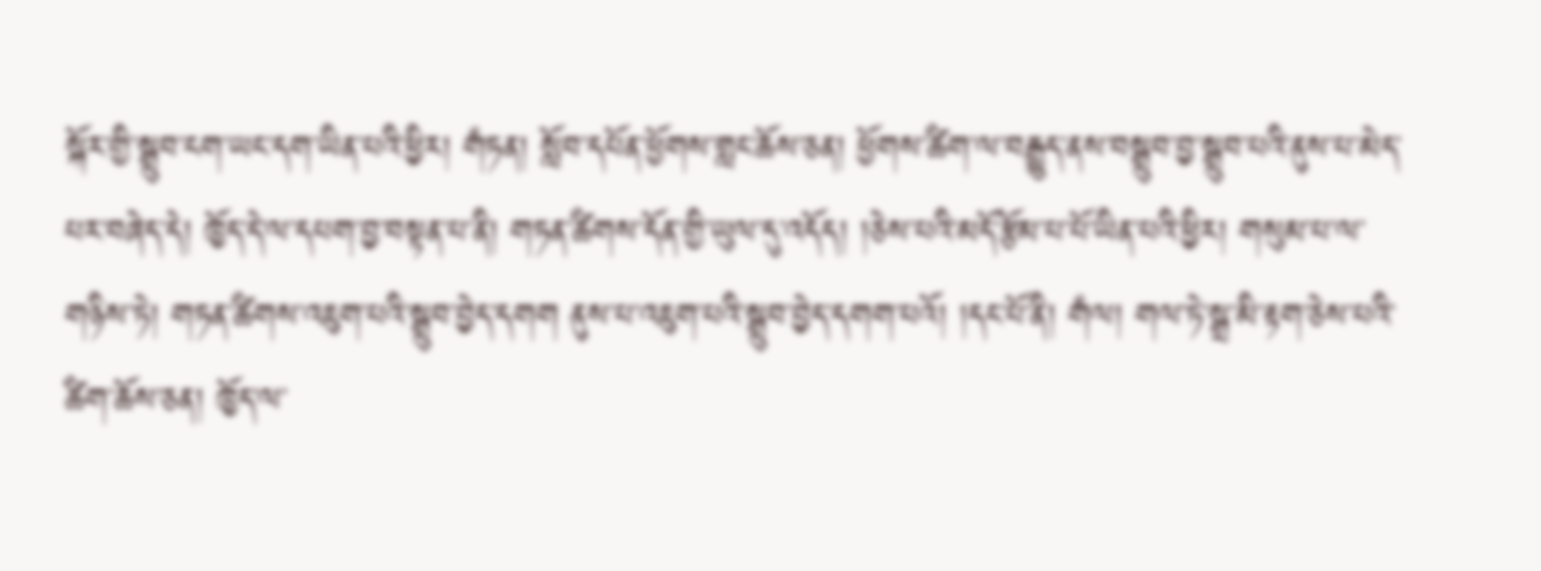སྐོར་གྱི་སྒྲུབ་ངག་ཡང་དག་ཡིན་པའི་ཕྱིར། གཾཏན། སློབ་དཔོན་ཕྱོགས་གླང་ཆོས་ཅན། ཕྱོགས་ཚིག་ལ་བརྒྱུད་ནས་བསྒྲུབ་བྱ་སྒྲུབ་པའི་ནུས་པ་མེད་པར་བཞེད་དེ། ཁྱོད་དེ་ལ་དཔག་བྱ་བསྟན་པ་ནི། གཏན་ཚིགས་དོན་གྱི་ཡུལ་དུ་འདོད། །ཅེས་པའི་མདོ་རྩོམ་པ་པོ་ཡིན་པའི་ཕྱིར། གསུམ་པ་ལ་གཉིས་ཏེ། གཏན་ཚིགས་འཇུག་པའི་སྒྲུབ་བྱེད་དགག ནུས་པ་འཇུག་པའི་སྒྲུབ་བྱེད་དགག་པའོ། །དང་པོ་ནི། གཾལ། གལ་ཏེ་སྒྲ་མི་རྟག་ཅེས་པའི་ཚིག་ཆོས་ཅན། ཁྱོད་ལ་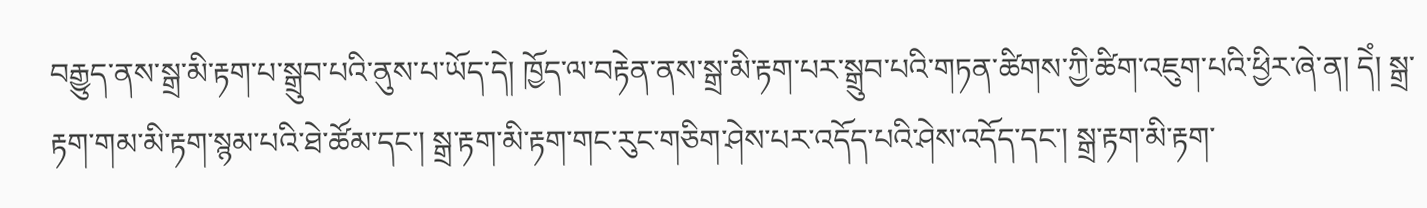བརྒྱུད་ནས་སྒྲ་མི་རྟག་པ་སྒྲུབ་པའི་ནུས་པ་ཡོད་དེ། ཁྱོད་ལ་བརྟེན་ནས་སྒྲ་མི་རྟག་པར་སྒྲུབ་པའི་གཏན་ཚིགས་ཀྱི་ཚིག་འཇུག་པའི་ཕྱིར་ཞེ་ན། དེཾ། སྒྲ་རྟག་གམ་མི་རྟག་སྙམ་པའི་ཐེ་ཚོམ་དང་། སྒྲ་རྟག་མི་རྟག་གང་རུང་གཅིག་ཤེས་པར་འདོད་པའི་ཤེས་འདོད་དང་། སྒྲ་རྟག་མི་རྟག་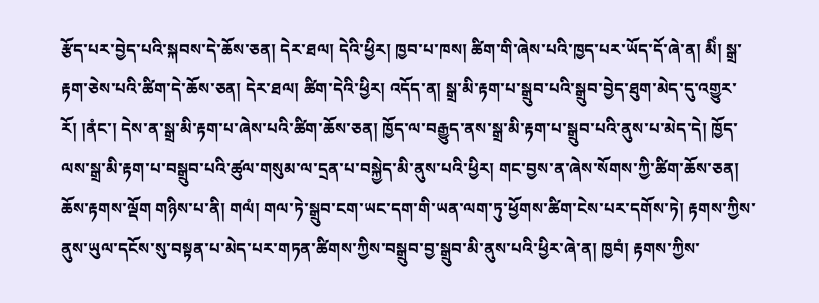རྩོད་པར་བྱེད་པའི་སྐབས་དེ་ཆོས་ཅན། དེར་ཐལ། དེའི་ཕྱིར། ཁྱབ་པ་ཁས། ཚིག་གི་ཞེས་པའི་ཁྱད་པར་ཡོད་དོ་ཞེ་ན། མིཾ། སྒྲ་རྟག་ཅེས་པའི་ཚིག་དེ་ཆོས་ཅན། དེར་ཐལ། ཚིག་དེའི་ཕྱིར། འདོད་ན། སྒྲ་མི་རྟག་པ་སྒྲུབ་པའི་སྒྲུབ་བྱེད་ཐུག་མེད་དུ་འགྱུར་རོ། །ནཾང་། དེས་ན་སྒྲ་མི་རྟག་པ་ཞེས་པའི་ཚིག་ཆོས་ཅན། ཁྱོད་ལ་བརྒྱུད་ནས་སྒྲ་མི་རྟག་པ་སྒྲུབ་པའི་ནུས་པ་མེད་དེ། ཁྱོད་ལས་སྒྲ་མི་རྟག་པ་བསྒྲུབ་པའི་ཚུལ་གསུམ་ལ་དྲན་པ་བསྐྱེད་མི་ནུས་པའི་ཕྱིར། གང་བྱས་ན་ཞེས་སོགས་ཀྱི་ཚིག་ཆོས་ཅན། ཆོས་རྟགས་ལྡོག གཉིས་པ་ནི། གལཾ། གལ་ཏེ་སྒྲུབ་ངག་ཡང་དག་གི་ཡན་ལག་ཏུ་ཕྱོགས་ཚིག་ངེས་པར་དགོས་ཏེ། རྟགས་ཀྱིས་ནུས་ཡུལ་དངོས་སུ་བསྟན་པ་མེད་པར་གཏན་ཚིགས་ཀྱིས་བསྒྲུབ་བྱ་སྒྲུབ་མི་ནུས་པའི་ཕྱིར་ཞེ་ན། ཁྱབཾ། རྟགས་ཀྱིས་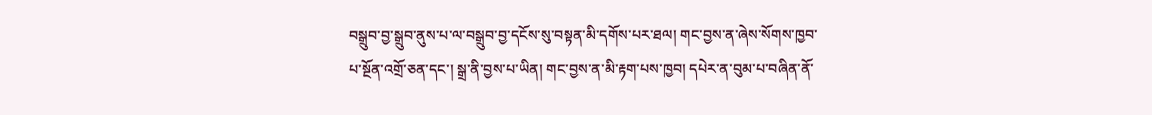བསྒྲུབ་བྱ་སྒྲུབ་ནུས་པ་ལ་བསྒྲུབ་བྱ་དངོས་སུ་བསྟན་མི་དགོས་པར་ཐལ། གང་བྱས་ན་ཞེས་སོགས་ཁྱབ་པ་སྔོན་འགྲོ་ཅན་དང་། སྒྲ་ནི་བྱས་པ་ཡིན། གང་བྱས་ན་མི་རྟག་པས་ཁྱབ། དཔེར་ན་བུམ་པ་བཞིན་ནོ་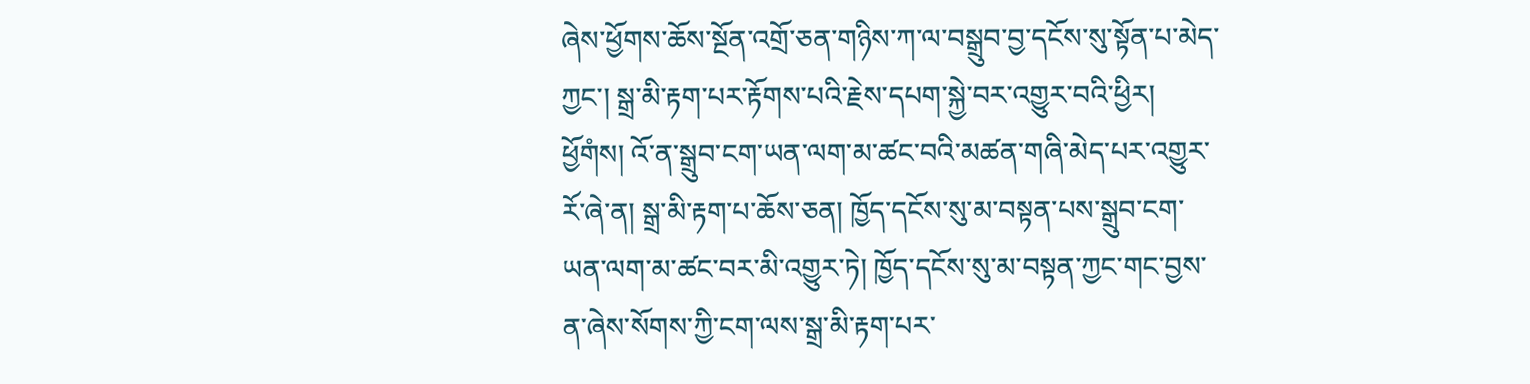ཞེས་ཕྱོགས་ཆོས་སྔོན་འགྲོ་ཅན་གཉིས་ཀ་ལ་བསྒྲུབ་བྱ་དངོས་སུ་སྟོན་པ་མེད་ཀྱང་། སྒྲ་མི་རྟག་པར་རྟོགས་པའི་རྗེས་དཔག་སྐྱེ་བར་འགྱུར་བའི་ཕྱིར། ཕྱོགཾས། འོ་ན་སྒྲུབ་ངག་ཡན་ལག་མ་ཚང་བའི་མཚན་གཞི་མེད་པར་འགྱུར་རོ་ཞེ་ན། སྒྲ་མི་རྟག་པ་ཆོས་ཅན། ཁྱོད་དངོས་སུ་མ་བསྟན་པས་སྒྲུབ་ངག་ཡན་ལག་མ་ཚང་བར་མི་འགྱུར་ཏེ། ཁྱོད་དངོས་སུ་མ་བསྟན་ཀྱང་གང་བྱས་ན་ཞེས་སོགས་ཀྱི་ངག་ལས་སྒྲ་མི་རྟག་པར་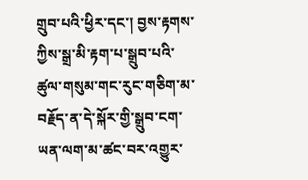གྲུབ་པའི་ཕྱིར་དང་། བྱས་རྟགས་ཀྱིས་སྒྲ་མི་རྟག་པ་སྒྲུབ་པའི་ཚུལ་གསུམ་གང་རུང་གཅིག་མ་བརྗོད་ན་དེ་སྐོར་གྱི་སྒྲུབ་ངག་ཡན་ལག་མ་ཚང་བར་འགྱུར་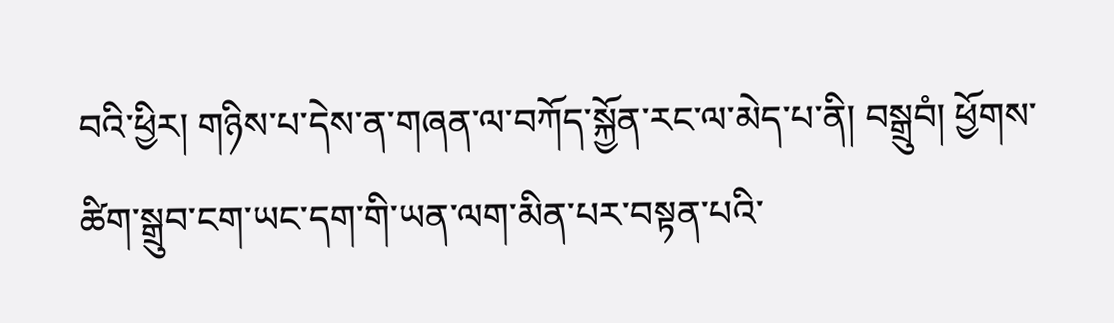བའི་ཕྱིར། གཉིས་པ་དེས་ན་གཞན་ལ་བཀོད་སྐྱོན་རང་ལ་མེད་པ་ནི། བསྒྲུབཾ། ཕྱོགས་ཚིག་སྒྲུབ་ངག་ཡང་དག་གི་ཡན་ལག་མིན་པར་བསྟན་པའི་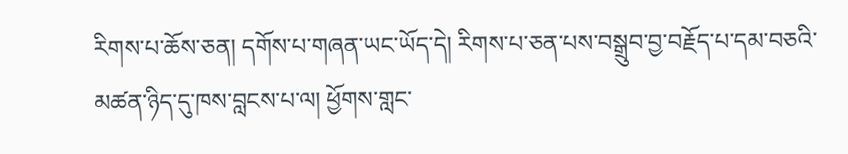རིགས་པ་ཆོས་ཅན། དགོས་པ་གཞན་ཡང་ཡོད་དེ། རིགས་པ་ཅན་པས་བསྒྲུབ་བྱ་བརྗོད་པ་དམ་བཅའི་མཚན་ཉིད་དུ་ཁས་བླངས་པ་ལ། ཕྱོགས་གླང་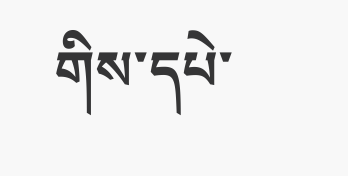གིས་དཔེ་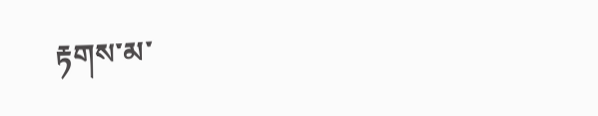རྟགས་མ་